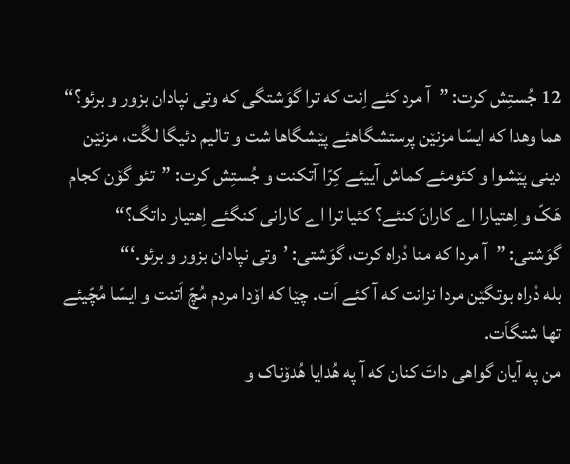12 جُستِش کرت: ”آ مرد کئے اِنت که ترا گوَشتگی که وتی نپادان بزور و برئو؟“
هما وهدا که ایسّا مزنێن پرستشگاهئے پێشگاها شت و تالیم دئیگا لگّت، مزنێن دینی پێشوا و کئومئے کماش آییئے کِرّا آتکنت و جُستِش کرت: ”تئو گۆن کجام هَکّ و اِهتیارا اے کارانَ کنئے؟ کئیا ترا اے کارانی کنگئے اِهتیار داتگ؟“
گوَشتی: ”آ مردا که منا دْراه کرت، گوَشتی: ’وتی نپادان بزور و برئو.‘“
بله دْراه بوتگێن مردا نزانت که آ کئے اَت. چێا که اۆدا مردم مُچّ اَتنت و ایسّا مُچّیئے تها شتگاَت.
من په آیان گواهی داتَ کنان که آ په هُدایا هُدۆناک و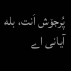پُرجۆش اَنت، بله آیانی اے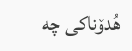هُدۆناکی چه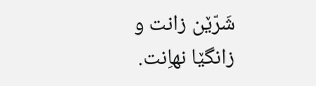شَرّێن زانت و زانگێا نهاِنت.